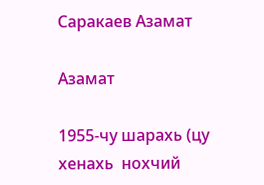Саракаев Азамат

Азамат

1955-чу шарахь (цу хенахь  нохчий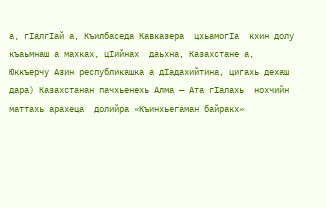а, гIалгIай а, Къилбаседа Кавказера  цхьамогIа  кхин долу  къаьмнаш а махках, цIийнах  даьхна, Казахстане а, Юккъерчу Азин республикашка а дIадахийтина, цигахь дехаш дара) Казахстанан пачхьенехь Алма — Ата гIалахь  нохчийн маттахь арахеца  долийра «Къинхьегаман байракх»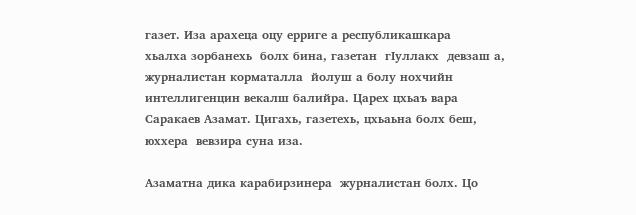газет. Иза арахеца оцу ерриге а республикашкара    хьалха зорбанехь  болх бина, газетан  гIуллакх  девзаш а, журналистан корматалла  йолуш а болу нохчийн интеллигенцин векалш балийра. Царех цхьаъ вара Саракаев Азамат. Цигахь, газетехь, цхьаьна болх беш, юххера  вевзира суна иза.

Азаматна дика карабирзинера  журналистан болх. Цо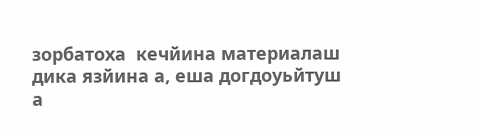зорбатоха  кечйина материалаш дика язйина а, еша догдоуьйтуш а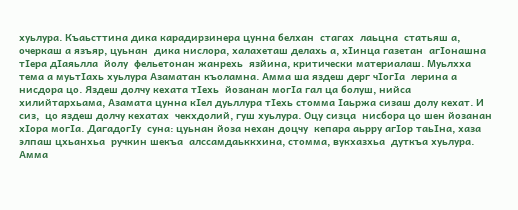хуьлура. Къаьсттина дика карадирзинера цунна белхан  стагах  лаьцна  статьяш а, очеркаш а язъяр, цуьнан  дика нислора, халахеташ делахь а, хIинца газетан  агIонашна тIера дIаяьлла  йолу  фельетонан жанрехь  язйина, критически материалаш. Муьлхха  тема а муьтIахь хуьлура Азаматан къоламна. Амма ша яздеш дерг чIогIа  лерина а нисдора цо. Яздеш долчу кехата тIехь  йозанан могIа гал ца болуш, нийса хилийтархьама, Азамата цунна кIел дуьллура тIехь стомма Iаьржа сизаш долу кехат. И сиз,  цо яздеш долчу кехатах  чекхдолий, гуш хуьлура. Оцу сизца  нисбора цо шен йозанан хIора могIа. ДагадогIу  суна: цуьнан йоза нехан доцчу  кепара аьрру агIор таьIна, хаза элпаш цхьанхьа  ручкин шекъа  алссамдаьккхина, стомма, вукхазхьа  дуткъа хуьлура. Амма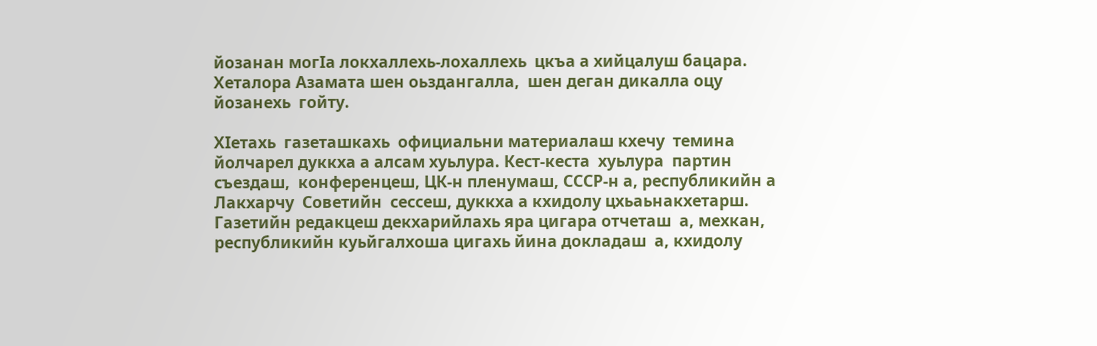йозанан могIа локхаллехь-лохаллехь  цкъа а хийцалуш бацара. Хеталора Азамата шен оьздангалла,  шен деган дикалла оцу  йозанехь  гойту.

ХIетахь  газеташкахь  официальни материалаш кхечу  темина  йолчарел дуккха а алсам хуьлура. Кест-кеста  хуьлура  партин  съездаш,  конференцеш, ЦК-н пленумаш, СССР-н а, республикийн а Лакхарчу  Советийн  сессеш, дуккха а кхидолу цхьаьнакхетарш. Газетийн редакцеш декхарийлахь яра цигара отчеташ  а, мехкан, республикийн куьйгалхоша цигахь йина докладаш  а, кхидолу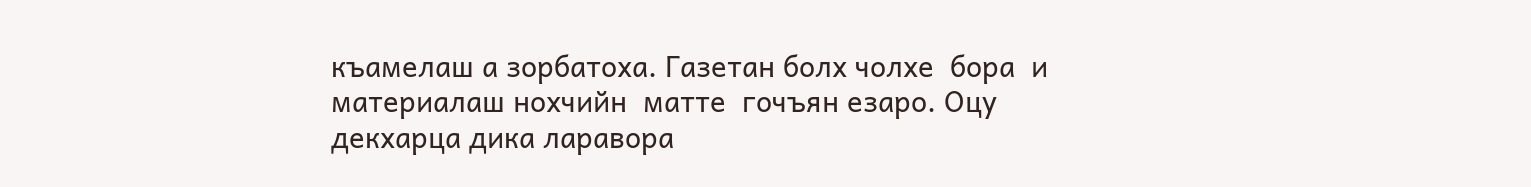къамелаш а зорбатоха. Газетан болх чолхе  бора  и материалаш нохчийн  матте  гочъян езаро. Оцу  декхарца дика ларавора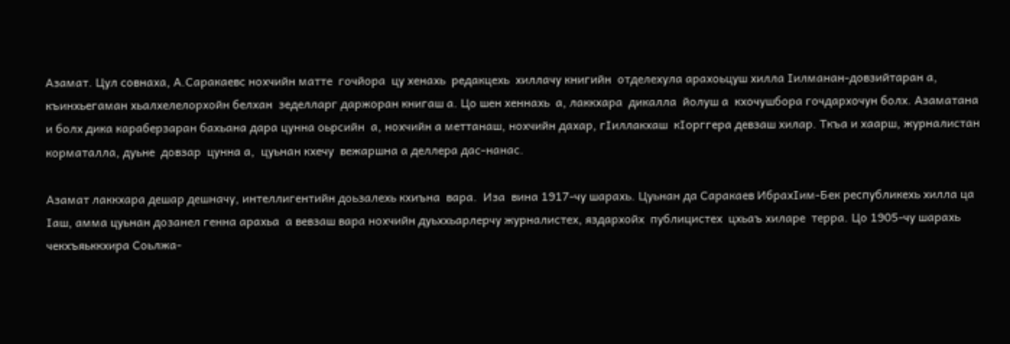Азамат. Цул совнаха, А.Саракаевс нохчийн матте  гочйора  цу хенахь  редакцехь  хиллачу книгийн  отделехула арахоьцуш хилла Iилманан-довзийтаран а,  къинхьегаман хьалхелелорхойн белхан  зеделларг даржоран книгаш а. Цо шен хеннахь  а, лаккхара  дикалла  йолуш а  кхочушбора гочдархочун болх. Азаматана и болх дика караберзаран бахьана дара цунна оьрсийн  а, нохчийн а меттанаш, нохчийн дахар, гIиллакхаш  кIорггера девзаш хилар. Ткъа и хаарш, журналистан  корматалла, дуьне  довзар  цунна а,  цуьнан кхечу  вежаршна а деллера дас-нанас.

Азамат лаккхара дешар дешначу, интеллигентийн доьзалехь кхиъна  вара.  Иза  вина 1917-чу шарахь. Цуьнан да Саракаев ИбрахIим-Бек республикехь хилла ца  Iаш, амма цуьнан дозанел генна арахьа  а вевзаш вара нохчийн дуьххьарлерчу журналистех, яздархойх  публицистех  цхьаъ хиларе  терра. Цо 1905-чу шарахь  чекхъяьккхира Соьлжа-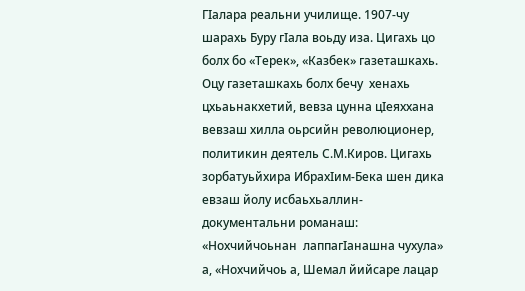ГIалара реальни училище. 1907-чу шарахь Буру гIала воьду иза. Цигахь цо болх бо «Терек», «Казбек» газеташкахь. Оцу газеташкахь болх бечу  хенахь цхьаьнакхетий, вевза цунна цIеяххана вевзаш хилла оьрсийн революционер, политикин деятель С.М.Киров. Цигахь  зорбатуьйхира ИбрахIим-Бека шен дика евзаш йолу исбаьхьаллин-документальни романаш: «Нохчийчоьнан  лаппагIанашна чухула» а, «Нохчийчоь а, Шемал йийсаре лацар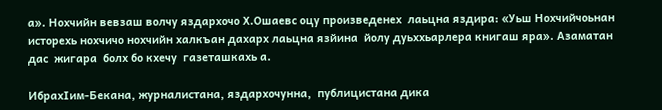а». Нохчийн вевзаш волчу яздархочо Х.Ошаевс оцу произведенех  лаьцна яздира: «Уьш Нохчийчоьнан исторехь нохчичо нохчийн халкъан дахарх лаьцна язйина  йолу дуьххьарлера книгаш яра». Азаматан  дас  жигара  болх бо кхечу  газеташкахь а.

ИбрахIим-Бекана, журналистана, яздархочунна,  публицистана дика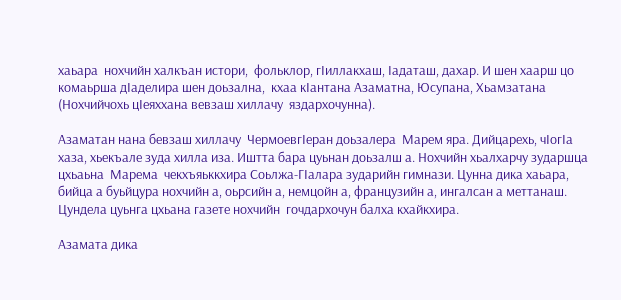хаьара  нохчийн халкъан истори,  фольклор, гIиллакхаш, Iадаташ, дахар. И шен хаарш цо  комаьрша дIаделира шен доьзална,  кхаа кIантана Азаматна, Юсупана, Хьамзатана (Нохчийчохь цIеяххана вевзаш хиллачу  яздархочунна).

Азаматан нана бевзаш хиллачу  ЧермоевгIеран доьзалера  Марем яра. Дийцарехь, чIогIа хаза, хьекъале зуда хилла иза. Иштта бара цуьнан доьзалш а. Нохчийн хьалхарчу зударшца цхьаьна  Марема  чекхъяьккхира Соьлжа-ГIалара зударийн гимнази. Цунна дика хаьара, бийца а буьйцура нохчийн а, оьрсийн а, немцойн а, французийн а, ингалсан а меттанаш. Цундела цуьнга цхьана газете нохчийн  гочдархочун балха кхайкхира.

Азамата дика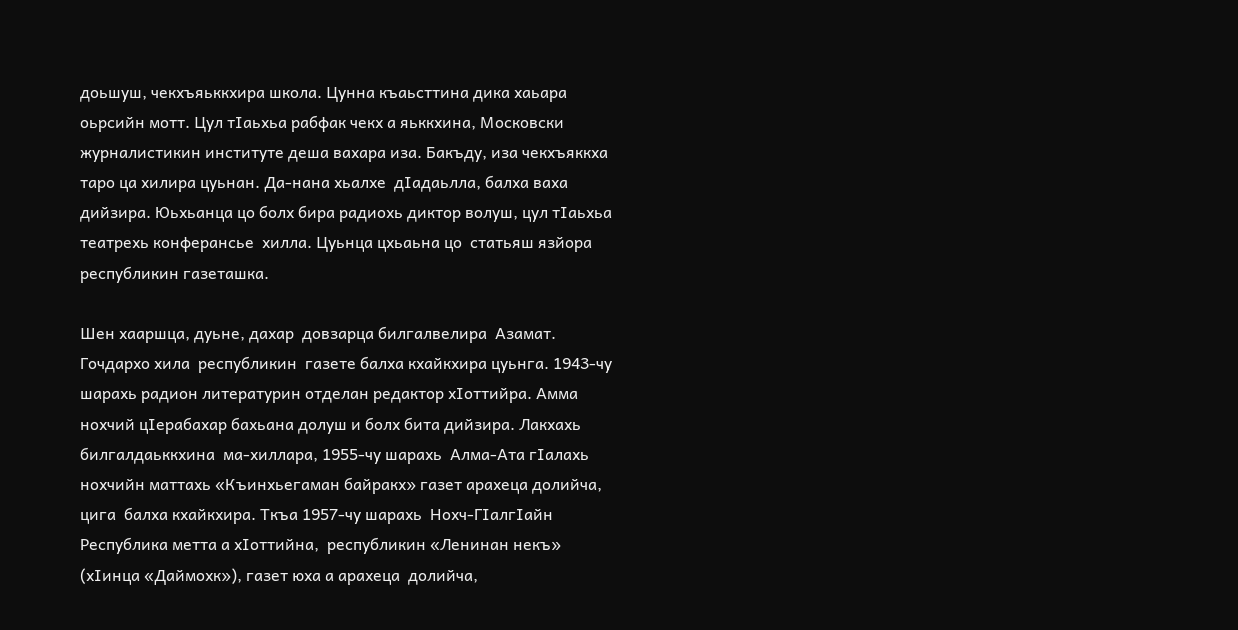доьшуш, чекхъяьккхира школа. Цунна къаьсттина дика хаьара оьрсийн мотт. Цул тIаьхьа рабфак чекх а яьккхина, Московски журналистикин институте деша вахара иза. Бакъду, иза чекхъяккха таро ца хилира цуьнан. Да-нана хьалхе  дIадаьлла, балха ваха дийзира. Юьхьанца цо болх бира радиохь диктор волуш, цул тIаьхьа театрехь конферансье  хилла. Цуьнца цхьаьна цо  статьяш язйора республикин газеташка.

Шен хааршца, дуьне, дахар  довзарца билгалвелира  Азамат.  Гочдархо хила  республикин  газете балха кхайкхира цуьнга. 1943-чу шарахь радион литературин отделан редактор хIоттийра. Амма нохчий цIерабахар бахьана долуш и болх бита дийзира. Лакхахь билгалдаьккхина  ма-хиллара, 1955-чу шарахь  Алма-Ата гIалахь  нохчийн маттахь «Къинхьегаман байракх» газет арахеца долийча,  цига  балха кхайкхира. Ткъа 1957-чу шарахь  Нохч-ГIалгIайн Республика метта а хIоттийна,  республикин «Ленинан некъ» (хIинца «Даймохк»), газет юха а арахеца  долийча,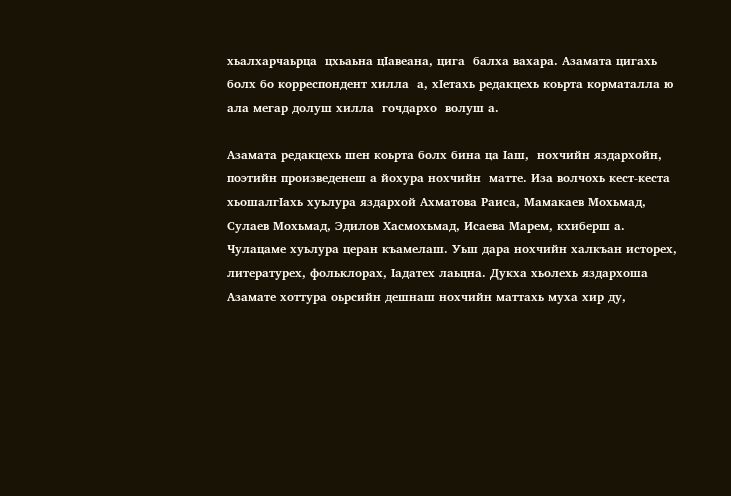хьалхарчаьрца  цхьаьна цIавеана, цига  балха вахара. Азамата цигахь  болх бо корреспондент хилла  а, хIетахь редакцехь коьрта корматалла ю ала мегар долуш хилла  гочдархо  волуш а.

Азамата редакцехь шен коьрта болх бина ца Iаш,  нохчийн яздархойн, поэтийн произведенеш а йохура нохчийн  матте. Иза волчохь кест-кеста хьошалгIахь хуьлура яздархой Ахматова Раиса, Мамакаев Мохьмад, Сулаев Мохьмад, Эдилов Хасмохьмад, Исаева Марем, кхиберш а.  Чулацаме хуьлура церан къамелаш. Уьш дара нохчийн халкъан исторех, литературех, фольклорах, Iадатех лаьцна. Дукха хьолехь яздархоша Азамате хоттура оьрсийн дешнаш нохчийн маттахь муха хир ду,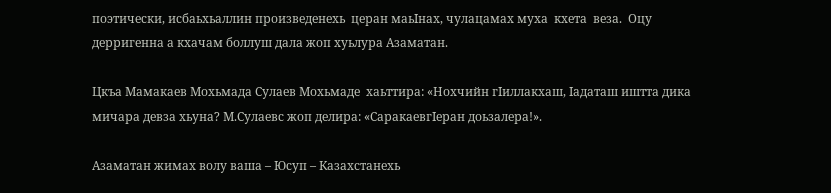поэтически, исбаьхьаллин произведенехь  церан маьIнах, чулацамах муха  кхета  веза.  Оцу дерригенна а кхачам боллуш дала жоп хуьлура Азаматан.

Цкъа Мамакаев Мохьмада Сулаев Мохьмаде  хаьттира: «Нохчийн гIиллакхаш, Iадаташ иштта дика  мичара девза хьуна? М.Сулаевс жоп делира: «СаракаевгIеран доьзалера!».

Азаматан жимах волу ваша – Юсуп – Казахстанехь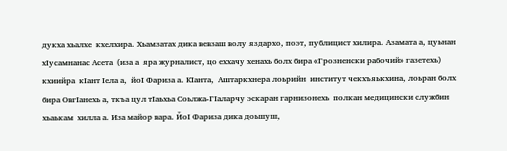дукха хьалхе  кхелхира. Хьамзатах дика вевзаш волу яздархо, поэт, публицист хилира. Азамата а, цуьнан  хIусамнанас Асета  (иза а  яра журналист, цо еххачу хенахь болх бира «Грозненски рабочий» газетехь) кхиийра  кIант Iела а,  йоI Фариза а. КIанта,  Аштаркхнера лоьрийн  институт чекхъяькхина, лоьран болх бира ОвгIанехь а, ткъа цул тIаьхьа Соьлжа-ГIаларчу эскаран гарнизонехь  полкан медицински службин хьаькам  хилла а. Иза майор вара. ЙоI Фариза дика доьшуш,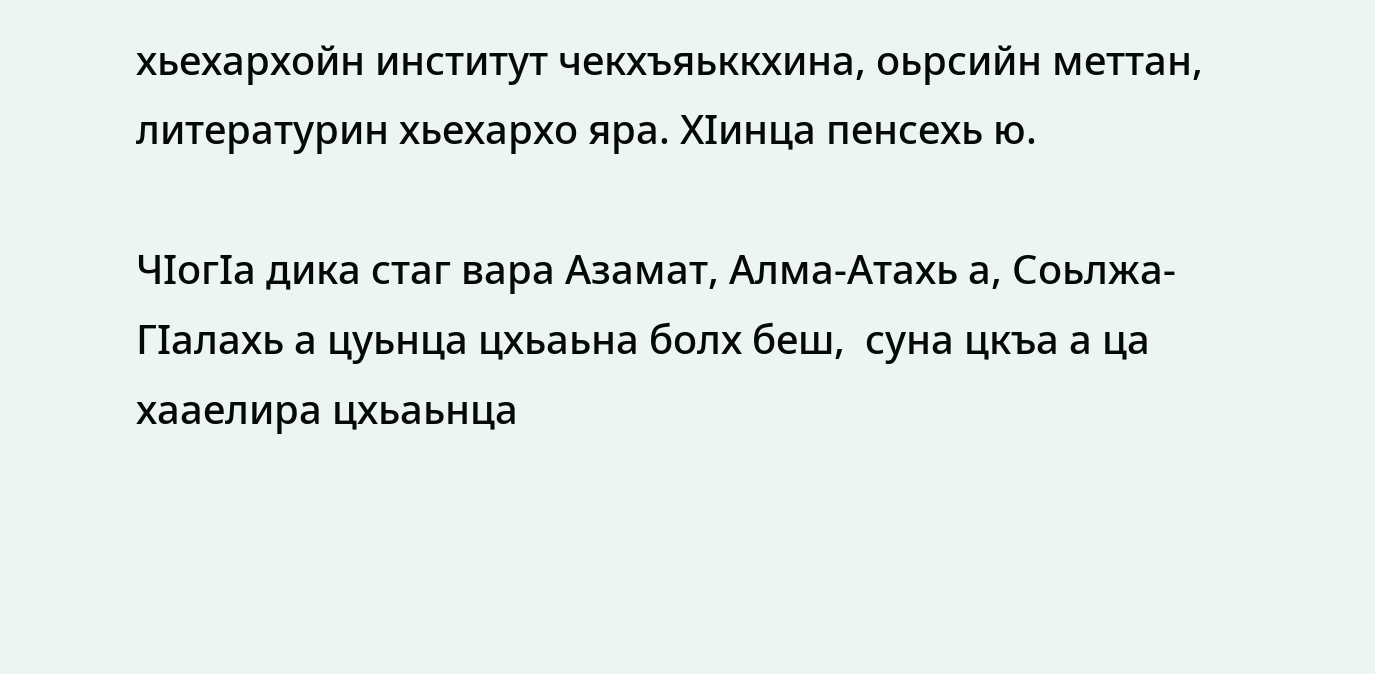хьехархойн институт чекхъяьккхина, оьрсийн меттан, литературин хьехархо яра. ХIинца пенсехь ю.

ЧIогIа дика стаг вара Азамат, Алма-Атахь а, Соьлжа-ГIалахь а цуьнца цхьаьна болх беш,  суна цкъа а ца хааелира цхьаьнца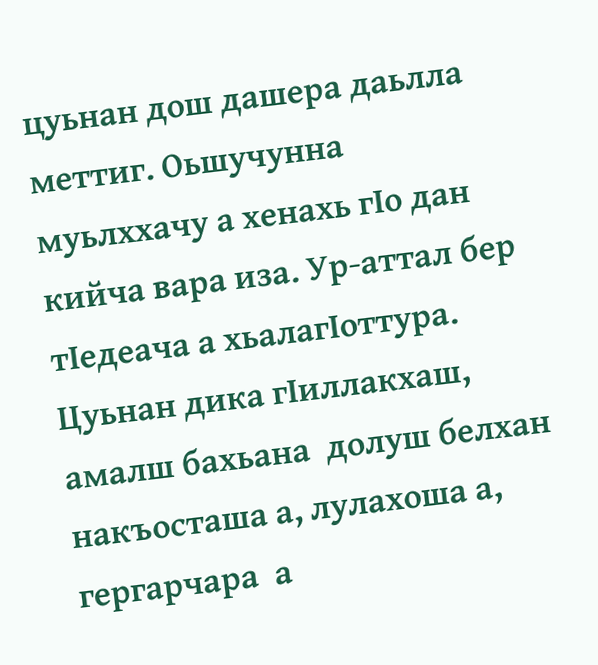цуьнан дош дашера даьлла меттиг. Оьшучунна муьлххачу а хенахь гIо дан кийча вара иза. Ур-аттал бер тIедеача а хьалагIоттура.  Цуьнан дика гIиллакхаш, амалш бахьана  долуш белхан накъосташа а, лулахоша а, гергарчара  а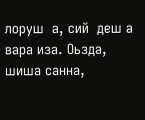лоруш  а, сий  деш а вара иза. Оьзда, шиша санна,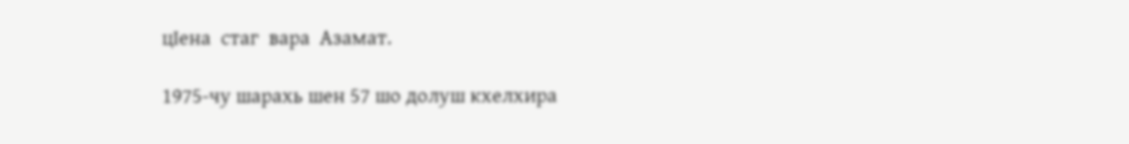цIена  стаг  вара  Азамат.

1975-чу шарахь шен 57 шо долуш кхелхира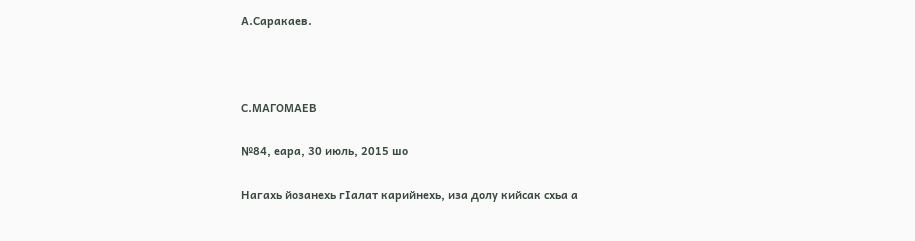А.Саракаев.



С.МАГОМАЕВ

№84, еара, 30 июль, 2015 шо

Нагахь йозанехь гIалат карийнехь, иза долу кийсак схьа а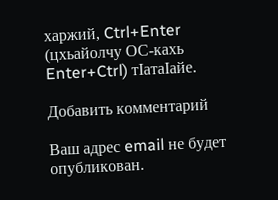харжий, Ctrl+Enter (цхьайолчу ОС-кахь Enter+Ctrl) тIатаIайе.

Добавить комментарий

Ваш адрес email не будет опубликован.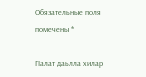Обязательные поля помечены *

ГIалат даьлла хилар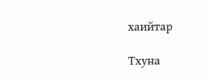хаийтар

Тхуна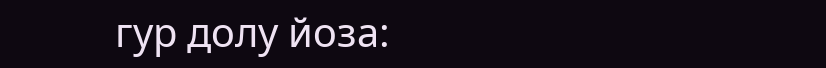гур долу йоза: